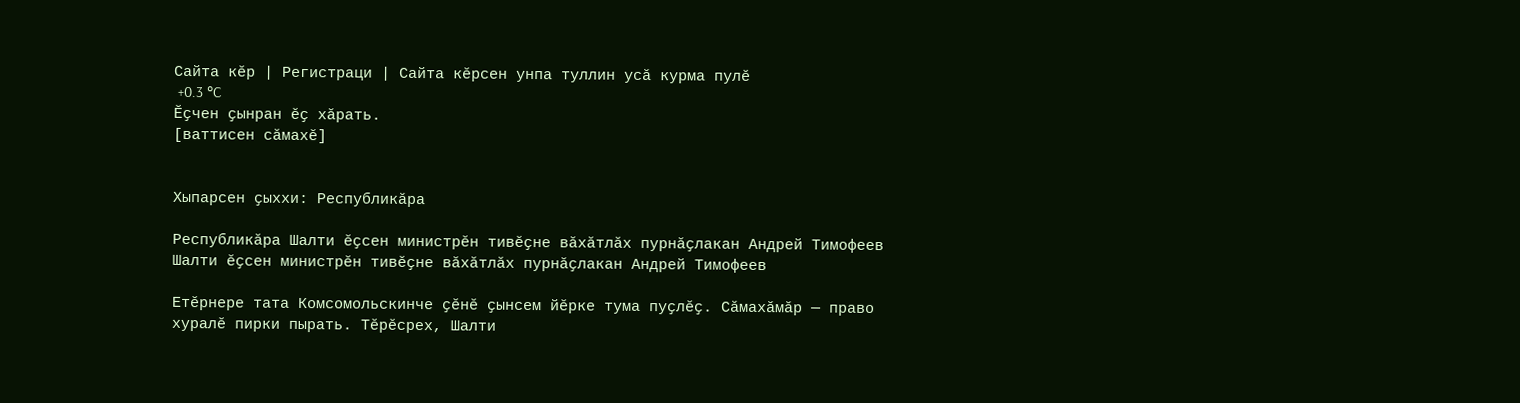Сайта кӗр | Регистраци | Сайта кӗрсен унпа туллин усӑ курма пулӗ
 +0.3 °C
Ӗҫчен ҫынран ӗҫ хӑрать.
[ваттисен сӑмахӗ]


Хыпарсен ҫыххи: Республикӑра

Республикӑра Шалти ӗҫсен министрӗн тивӗҫне вӑхӑтлӑх пурнӑҫлакан Андрей Тимофеев
Шалти ӗҫсен министрӗн тивӗҫне вӑхӑтлӑх пурнӑҫлакан Андрей Тимофеев

Етӗрнере тата Комсомольскинче ҫӗнӗ ҫынсем йӗрке тума пуҫлӗҫ. Сӑмахӑмӑр — право хуралӗ пирки пырать. Тӗрӗсрех, Шалти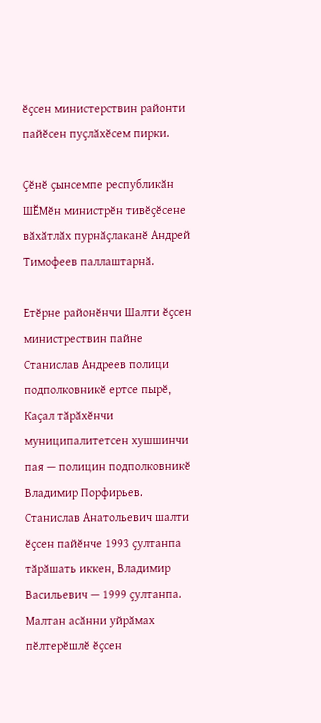ӗҫсен министерствин районти пайӗсен пуҫлӑхӗсем пирки.

Ҫӗнӗ ҫынсемпе республикӑн ШӖМӗн министрӗн тивӗҫӗсене вӑхӑтлӑх пурнӑҫлаканӗ Андрей Тимофеев паллаштарнӑ.

Етӗрне районӗнчи Шалти ӗҫсен министрествин пайне Станислав Андреев полици подполковникӗ ертсе пырӗ, Каҫал тӑрӑхӗнчи муниципалитетсен хушшинчи пая — полицин подполковникӗ Владимир Порфирьев. Станислав Анатольевич шалти ӗҫсен пайӗнче 1993 ҫултанпа тӑрӑшать иккен, Владимир Васильевич — 1999 ҫултанпа. Малтан асӑнни уйрӑмах пӗлтерӗшлӗ ӗҫсен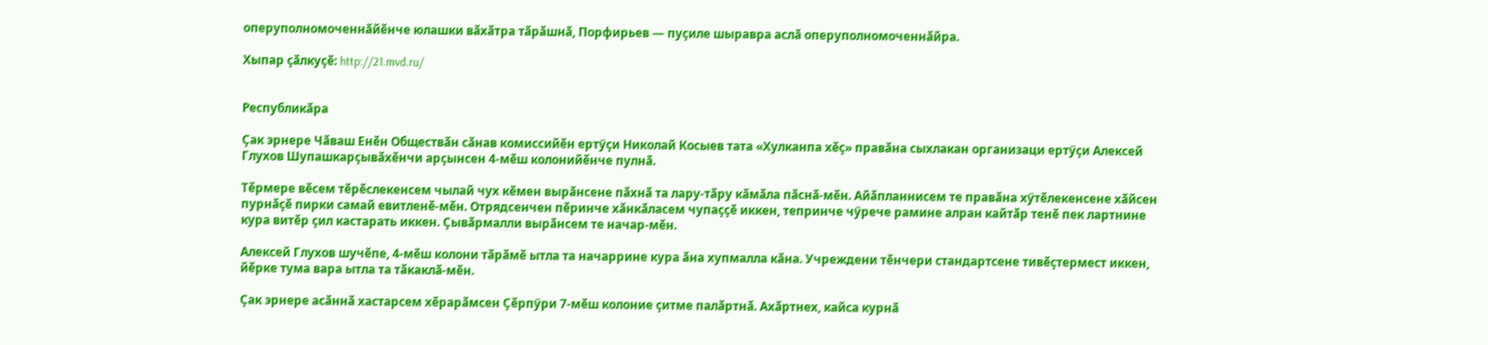оперуполномоченнӑйӗнче юлашки вӑхӑтра тӑрӑшнӑ, Порфирьев — пуҫиле шыравра аслӑ оперуполномоченнӑйра.

Хыпар ҫӑлкуҫӗ: http://21.mvd.ru/


Республикӑра

Ҫак эрнере Чӑваш Енӗн Обществӑн сӑнав комиссийӗн ертӳҫи Николай Косыев тата «Хулканпа хӗҫ» правӑна сыхлакан организаци ертӳҫи Алексей Глухов Шупашкарҫывӑхӗнчи арҫынсен 4-мӗш колонийӗнче пулнӑ.

Тӗрмере вӗсем тӗрӗслекенсем чылай чух кӗмен вырӑнсене пӑхнӑ та лару-тӑру кӑмӑла пӑснӑ-мӗн. Айӑпланнисем те правӑна хӳтӗлекенсене хӑйсен пурнӑҫӗ пирки самай евитленӗ-мӗн. Отрядсенчен пӗринче хӑнкӑласем чупаҫҫӗ иккен, тепринче чӳрече рамине алран кайтӑр тенӗ пек лартнине кура витӗр ҫил кастарать иккен. Ҫывӑрмалли вырӑнсем те начар-мӗн.

Алексей Глухов шучӗпе, 4-мӗш колони тӑрӑмӗ ытла та начаррине кура ӑна хупмалла кӑна. Учреждени тӗнчери стандартсене тивӗҫтермест иккен, йӗрке тума вара ытла та тӑкаклӑ-мӗн.

Ҫак эрнере асӑннӑ хастарсем хӗрарӑмсен Ҫӗрпӳри 7-мӗш колоние ҫитме палӑртнӑ. Ахӑртнех, кайса курнӑ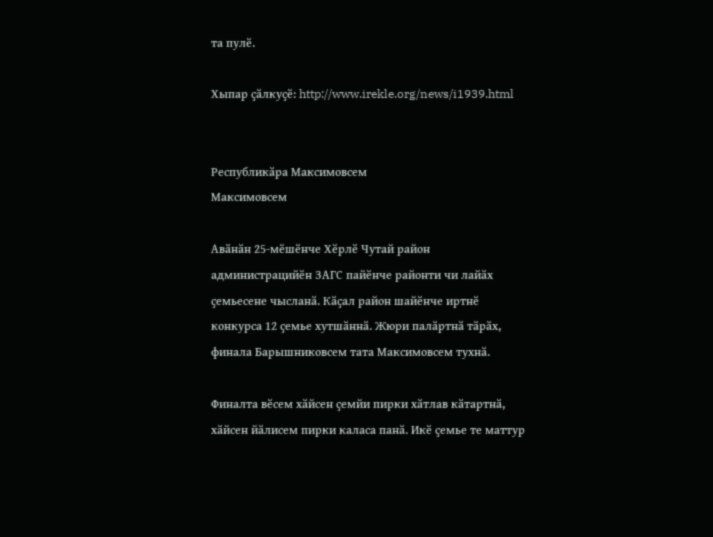та пулӗ.

Хыпар ҫӑлкуҫӗ: http://www.irekle.org/news/i1939.html


Республикӑра Максимовсем
Максимовсем

Авӑнӑн 25-мӗшӗнче Хӗрлӗ Чутай район администрацийӗн ЗАГС пайӗнче районти чи лайӑх ҫемьесене чысланӑ. Кӑҫал район шайӗнче иртнӗ конкурса 12 ҫемье хутшӑннӑ. Жюри палӑртнӑ тӑрӑх, финала Барышниковсем тата Максимовсем тухнӑ.

Финалта вӗсем хӑйсен ҫемйи пирки хӑтлав кӑтартнӑ, хӑйсен йӑлисем пирки каласа панӑ. Икӗ ҫемье те маттур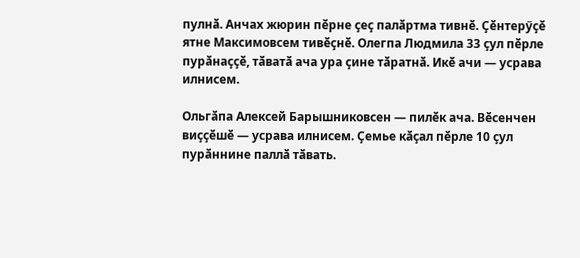пулнӑ. Анчах жюрин пӗрне ҫеҫ палӑртма тивнӗ. Ҫӗнтерӳҫӗ ятне Максимовсем тивӗҫнӗ. Олегпа Людмила 33 ҫул пӗрле пурӑнаҫҫӗ, тӑватӑ ача ура ҫине тӑратнӑ. Икӗ ачи — усрава илнисем.

Ольгӑпа Алексей Барышниковсен — пилӗк ача. Вӗсенчен виҫҫӗшӗ — усрава илнисем. Ҫемье кӑҫал пӗрле 10 ҫул пурӑннине паллӑ тӑвать.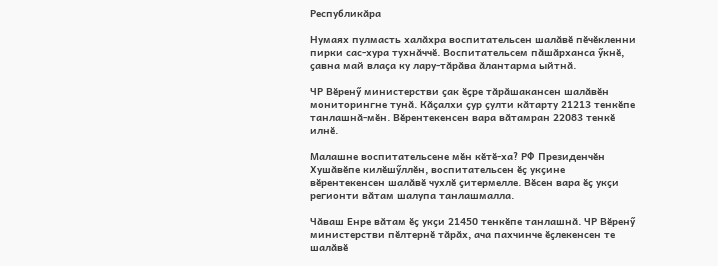Республикӑра

Нумаях пулмасть халӑхра воспитательсен шалӑвӗ пӗчӗкленни пирки сас-хура тухнӑччӗ. Воспитательсем пӑшӑрханса ӳкнӗ, ҫавна май влаҫа ку лару-тӑрӑва ӑлантарма ыйтнӑ.

ЧР Вӗренӳ министерстви ҫак ӗҫре тӑрӑшакансен шалӑвӗн мониторингне тунӑ. Кӑҫалхи ҫур ҫулти кӑтарту 21213 тенкӗпе танлашнӑ-мӗн. Вӗрентекенсен вара вӑтамран 22083 тенкӗ илнӗ.

Малашне воспитательсене мӗн кӗтӗ-ха? РФ Президенчӗн Хушӑвӗпе килӗшӳллӗн, воспитательсен ӗҫ укҫине вӗрентекенсен шалӑвӗ чухлӗ ҫитермелле. Вӗсен вара ӗҫ укҫи регионти вӑтам шалупа танлашмалла.

Чӑваш Енре вӑтам ӗҫ укҫи 21450 тенкӗпе танлашнӑ. ЧР Вӗренӳ министерстви пӗлтернӗ тӑрӑх, ача пахчинче ӗҫлекенсен те шалӑвӗ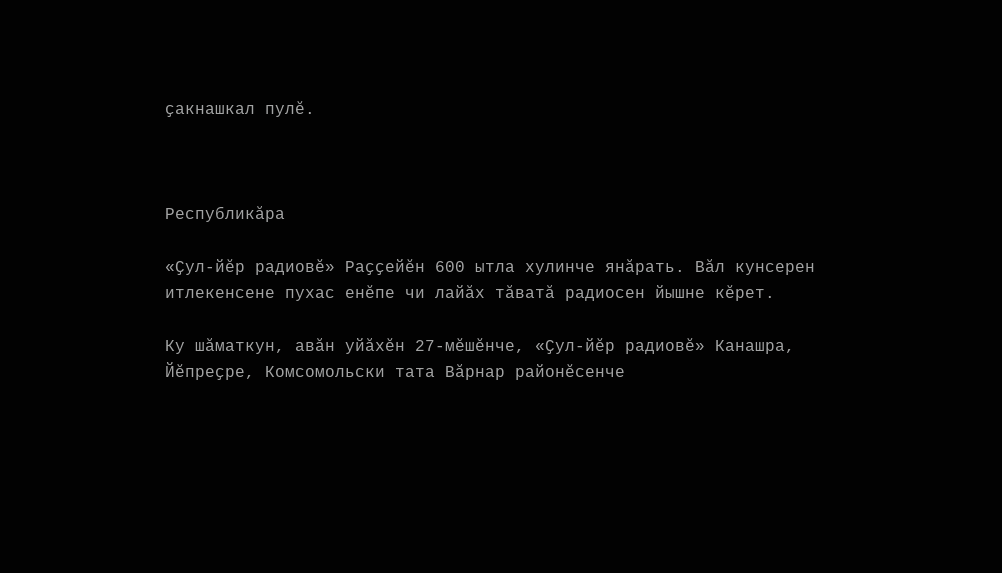ҫакнашкал пулӗ.



Республикӑра

«Ҫул-йӗр радиовӗ» Раҫҫейӗн 600 ытла хулинче янӑрать. Вӑл кунсерен итлекенсене пухас енӗпе чи лайӑх тӑватӑ радиосен йышне кӗрет.

Ку шӑматкун, авӑн уйӑхӗн 27-мӗшӗнче, «Ҫул-йӗр радиовӗ» Канашра, Йӗпреҫре, Комсомольски тата Вӑрнар районӗсенче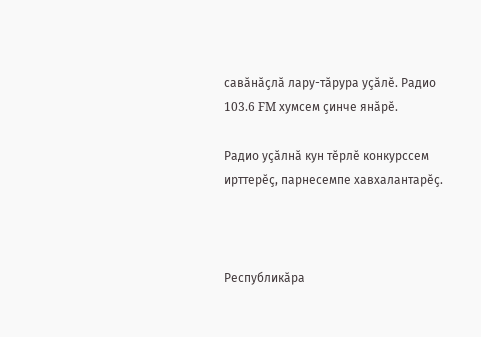савӑнӑҫлӑ лару-тӑрура уҫӑлӗ. Радио 103.6 FM хумсем ҫинче янӑрӗ.

Радио уҫӑлнӑ кун тӗрлӗ конкурссем ирттерӗҫ, парнесемпе хавхалантарӗҫ.



Республикӑра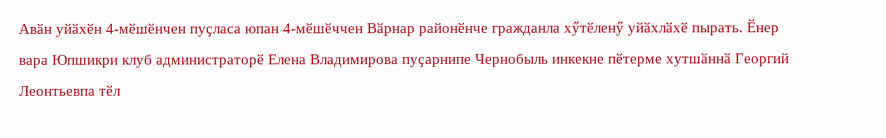Авӑн уйӑхӗн 4-мӗшӗнчен пуҫласа юпан 4-мӗшӗччен Вӑрнар районӗнче гражданла хӳтӗленӳ уйӑхлӑхӗ пырать. Ӗнер вара Юпшикри клуб администраторӗ Елена Владимирова пуҫарнипе Чернобыль инкекне пӗтерме хутшӑннӑ Георгий Леонтьевпа тӗл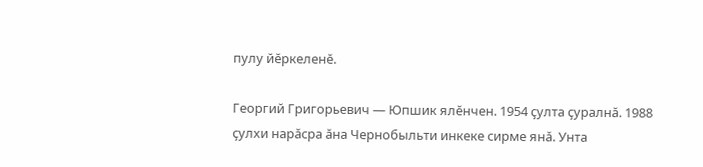пулу йӗркеленӗ.

Георгий Григорьевич — Юпшик ялӗнчен. 1954 ҫулта ҫуралнӑ. 1988 ҫулхи нарӑсра ӑна Чернобыльти инкеке сирме янӑ. Унта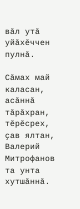вӑл утӑ уйӑхӗччен пулнӑ.

Сӑмах май каласан, асӑннӑ тӑрӑхран, тӗрӗсрех, ҫав ялтан, Валерий Митрофанов та унта хутшӑннӑ.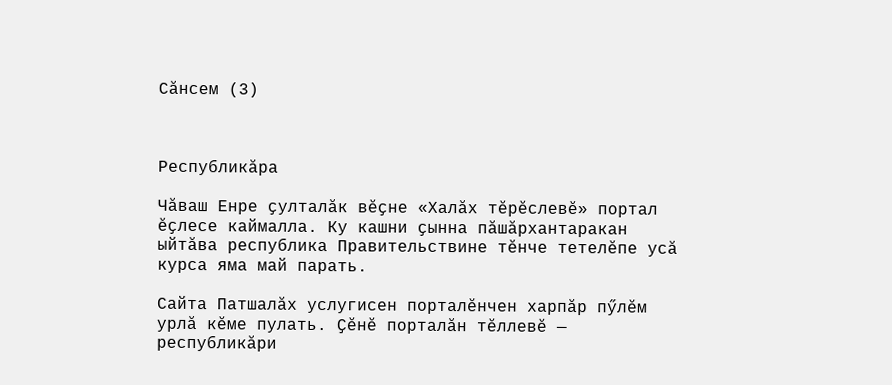Сӑнсем (3)



Республикӑра

Чӑваш Енре ҫулталӑк вӗҫне «Халӑх тӗрӗслевӗ» портал ӗҫлесе каймалла. Ку кашни ҫынна пӑшӑрхантаракан ыйтӑва республика Правительствине тӗнче тетелӗпе усӑ курса яма май парать.

Сайта Патшалӑх услугисен порталӗнчен харпӑр пӳлӗм урлӑ кӗме пулать. Ҫӗнӗ порталӑн тӗллевӗ — республикӑри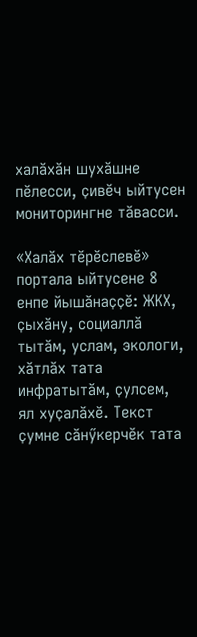халӑхӑн шухӑшне пӗлесси, ҫивӗч ыйтусен мониторингне тӑвасси.

«Халӑх тӗрӗслевӗ» портала ыйтусене 8 енпе йышӑнаҫҫӗ: ЖКХ, ҫыхӑну, социаллӑ тытӑм, услам, экологи, хӑтлӑх тата инфратытӑм, ҫулсем, ял хуҫалӑхӗ. Текст ҫумне сӑнӳкерчӗк тата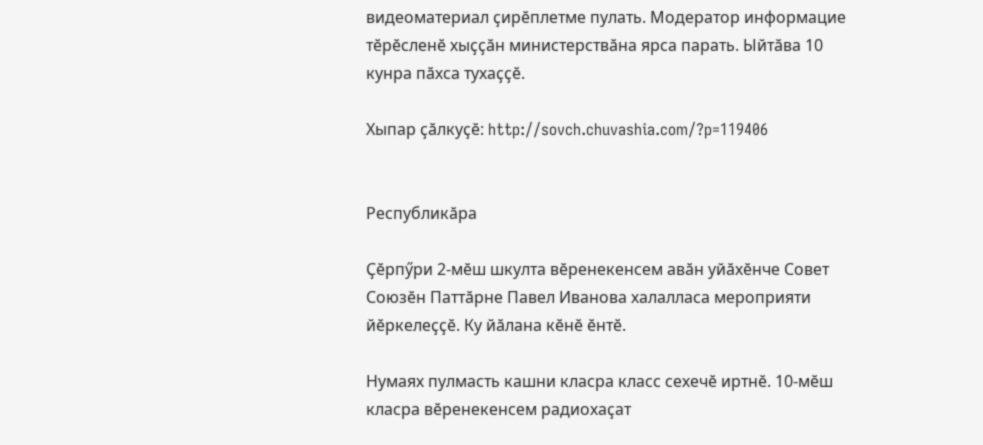видеоматериал ҫирӗплетме пулать. Модератор информацие тӗрӗсленӗ хыҫҫӑн министерствӑна ярса парать. Ыйтӑва 10 кунра пӑхса тухаҫҫӗ.

Хыпар ҫӑлкуҫӗ: http://sovch.chuvashia.com/?p=119406


Республикӑра

Ҫӗрпӳри 2-мӗш шкулта вӗренекенсем авӑн уйӑхӗнче Совет Союзӗн Паттӑрне Павел Иванова халалласа мероприяти йӗркелеҫҫӗ. Ку йӑлана кӗнӗ ӗнтӗ.

Нумаях пулмасть кашни класра класс сехечӗ иртнӗ. 10-мӗш класра вӗренекенсем радиохаҫат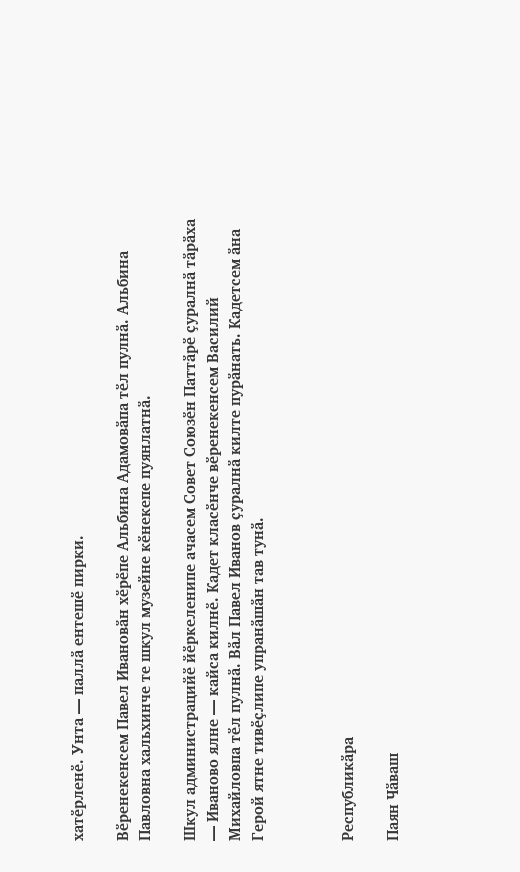хатӗрленӗ. Унта — паллӑ ентешӗ пирки.

Вӗренекенсем Павел Ивановӑн хӗрӗпе Альбина Адамовӑпа тӗл пулнӑ. Альбина Павловна хальхинче те шкул музейне кӗнекепе пуянлатнӑ.

Шкул администрацийӗ йӗркеленипе ачасем Совет Союзӗн Паттӑрӗ ҫуралнӑ тӑрӑха — Иваново ялне — кайса килнӗ. Кадет класӗнче вӗренекенсем Василий Михайловпа тӗл пулнӑ. Вӑл Павел Иванов ҫуралнӑ килте пурӑнать. Кадетсем ӑна Герой ятне тивӗҫлипе упранӑшӑн тав тунӑ.



Республикӑра

Паян Чӑваш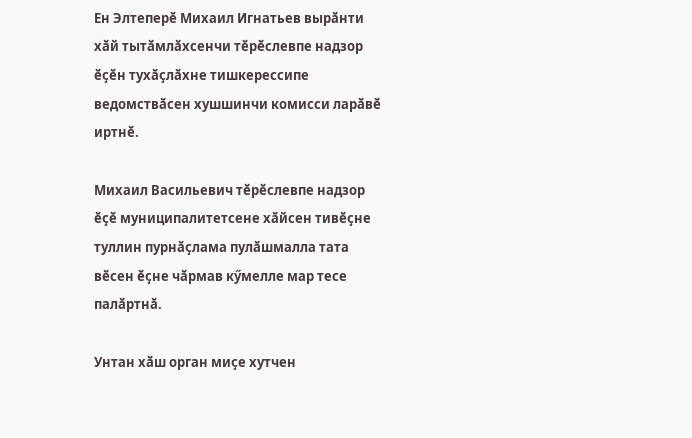Ен Элтеперӗ Михаил Игнатьев вырӑнти хӑй тытӑмлӑхсенчи тӗрӗслевпе надзор ӗҫӗн тухӑҫлӑхне тишкерессипе ведомствӑсен хушшинчи комисси ларӑвӗ иртнӗ.

Михаил Васильевич тӗрӗслевпе надзор ӗҫӗ муниципалитетсене хӑйсен тивӗҫне туллин пурнӑҫлама пулӑшмалла тата вӗсен ӗҫне чӑрмав кӳмелле мар тесе палӑртнӑ.

Унтан хӑш орган миҫе хутчен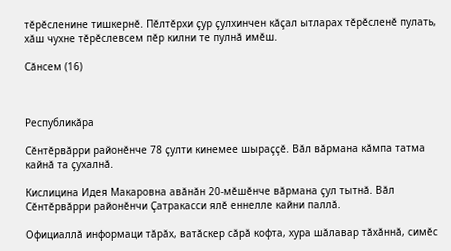тӗрӗсленине тишкернӗ. Пӗлтӗрхи ҫур ҫулхинчен кӑҫал ытларах тӗрӗсленӗ пулать, хӑш чухне тӗрӗслевсем пӗр килни те пулнӑ имӗш.

Сӑнсем (16)



Республикӑра

Сӗнтӗрвӑрри районӗнче 78 ҫулти кинемее шыраҫҫӗ. Вӑл вӑрмана кӑмпа татма кайнӑ та ҫухалнӑ.

Кислицина Идея Макаровна авӑнӑн 20-мӗшӗнче вӑрмана ҫул тытнӑ. Вӑл Сӗнтӗрвӑрри районӗнчи Ҫатракасси ялӗ еннелле кайни паллӑ.

Официаллӑ информаци тӑрӑх, ватӑскер сӑрӑ кофта, хура шӑлавар тӑхӑннӑ, симӗс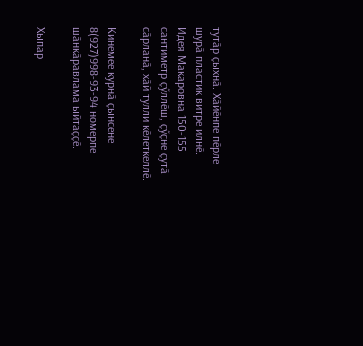тутӑр ҫыхнӑ. Хӑйӗнпе пӗрле шурӑ пластик витре илнӗ. Идея Макаровна 150-155 сантиметр ҫӳллӗш, ҫӳҫне ҫутӑ сӑрланӑ, хӑй тулли кӗлеткеллӗ.

Кинемее курнӑ ҫынсене 8(927)998-93-94 номерпе шӑнкӑравлама ыйтаҫҫӗ.

Хыпар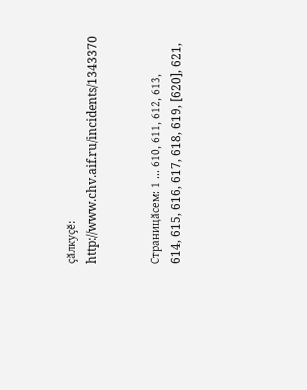ҫӑлкуҫӗ: http://www.chv.aif.ru/incidents/1343370


Страницӑсем: 1 ... 610, 611, 612, 613, 614, 615, 616, 617, 618, 619, [620], 621,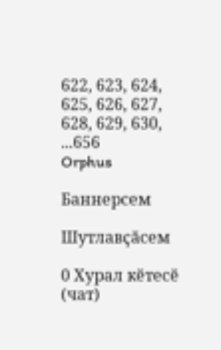622, 623, 624, 625, 626, 627, 628, 629, 630, ...656
Orphus

Баннерсем

Шутлавҫӑсем

0 Хурал кӗтесӗ (чат)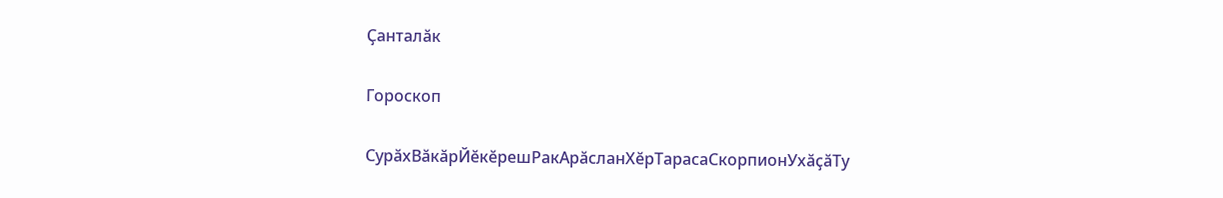Ҫанталӑк

Гороскоп

СурӑхВӑкӑрЙӗкӗрешРакАрӑсланХӗрТарасаСкорпионУхӑҫӑТу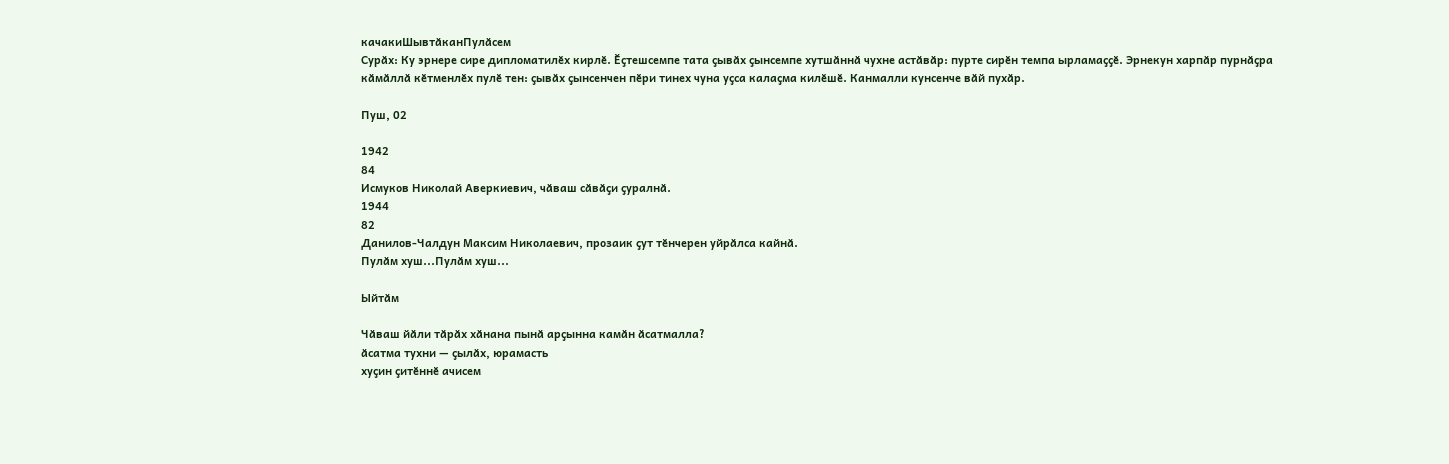качакиШывтӑканПулӑсем
Сурӑх: Ку эрнере сире дипломатилӗх кирлӗ. Ӗҫтешсемпе тата ҫывӑх ҫынсемпе хутшӑннӑ чухне астӑвӑр: пурте сирӗн темпа ырламаҫҫӗ. Эрнекун харпӑр пурнӑҫра кӑмӑллӑ кӗтменлӗх пулӗ тен: ҫывӑх ҫынсенчен пӗри тинех чуна уҫса калаҫма килӗшӗ. Канмалли кунсенче вӑй пухӑр.

Пуш, 02

1942
84
Исмуков Николай Аверкиевич, чӑваш сӑвӑҫи ҫуралнӑ.
1944
82
Данилов-Чалдун Максим Николаевич, прозаик ҫут тӗнчерен уйрӑлса кайнӑ.
Пулӑм хуш...Пулӑм хуш...

Ыйтӑм

Чӑваш йӑли тӑрӑх хӑнана пынӑ арҫынна камӑн ӑсатмалла?
ӑсатма тухни — ҫылӑх, юрамасть
хуҫин ҫитӗннӗ ачисем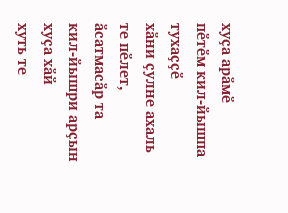хуҫа арӑмӗ
пӗтӗм кил-йышпа тухаҫҫӗ
хӑни ҫулне ахаль те пӗлет, ӑсатмасӑр та
кил-йышри арҫын
хуҫа хӑй
хуть те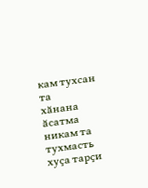кам тухсан та
хӑнана ӑсатма никам та тухмасть
хуҫа тарҫи